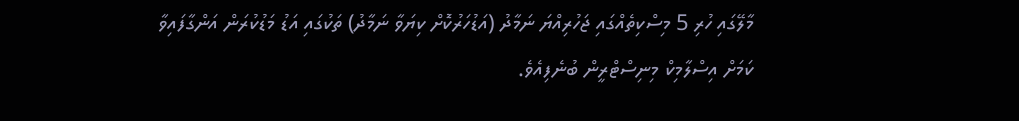މާލޭގައި ހުރި 5 މިސްކިތެއްގައި ޖަހުރިއްޔަ ނަމާދު (އަޑުހަރުކޮށް ކިޔަވާ ނަމާދު) ތަކުގައި އަޑު މަޑުކުރަން އަންގާފައިވާ ކަމަށް އިސްލާމިކް މިނިސްޓްރީން ބުނެފިއެވެ.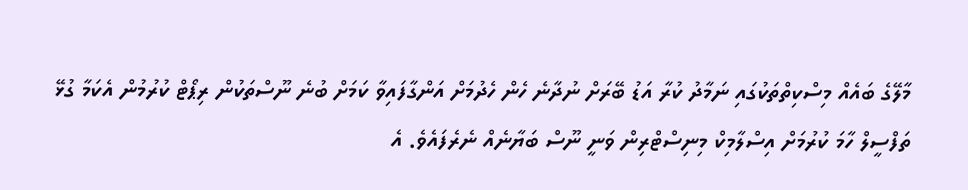މާލޭގެ ބައެއް މިސްކިތްތަކުގައި ނަމާދު ކުރާ އަޑު ބޭރަށް ނުދާނެ ހެން ހެދުމަށް އަންގާފައިވާ ކަމަށް ބުނެ ނޫސްތަކުން ރިޕޯޓް ކުރުމުން އެކަމާ ގުޅޭ ތަފްސީލް ހާމަ ކުރުމަށް އިސްލާމިކް މިނިސްޓްރިން ވަނީ ނޫސް ބަޔާނެއް ނެރެފައެވެ. އެ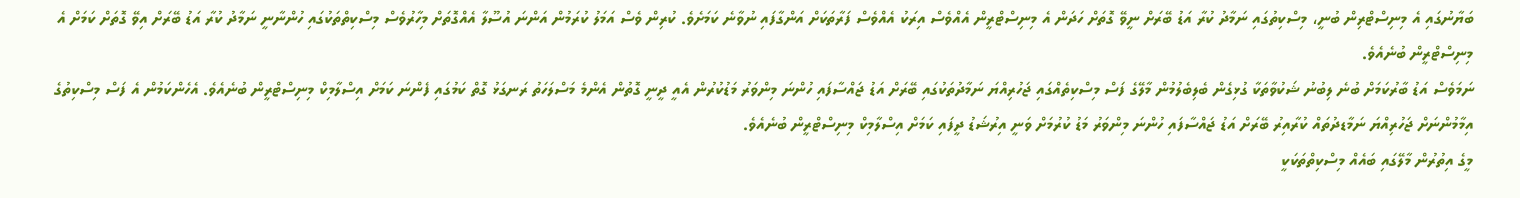ބަޔާނުގައި އެ މިނިސްޓްރިން ބުނީ، މިސްކިތުގައި ނަމާދު ކުރާ އަޑު ބޭރަށް ނީވޭ ގޮތަށް ހަދަން އެ މިނިސްޓްރީން އެއްވެސް އިރަކު އެއްވެސް ފަރާތަކަށް އަންގާފައި ނުވާނެ ކަމަށެވެ. ކުރިން ވެސް އަމަލު ކުރަމުން އަންނަ އުސޫލާ އެއްގޮތަށް މިހާރުވެސް މިސްކިތްތަކުގައި ހުންނާނީ ނަމާދު ކުރާ އަޑު ބޭރަށް އިވޭ ގޮތަށް ކަމަށް އެ މިނިސްޓްރީން ބުނެއެވެ.
ނަމަވެސް އަޑު ބާރުކަމަށް ބުނެ ލިބުނު ޝަކުވާތަކާ ގުޅިގެން ބެލިބެލުމުން މާލޭގެ ފަސް މިސްކިތެއްގައި ޖަހުރިއްޔަ ނަމާދުތަކުގައި ބޭރަށް އަޑު ޖައްސާފައި ހުންނަ މިންވަރު މަޑުކުރުން އެއީ ދީނީ ގޮތުން އެންމެ މަސްލަހަތު ރަނގަޅު ގޮތް ކަމުގައި ފެންނަ ކަމަށް އިސްލާމިކް މިނިސްޓްރީން ބުނެއެވެ. އެހެންކަމުން އެ ފަސް މިސްކިތުގެ އިމާމުންނަށް ޖަހުރިއްޔަ ނަމާޑދުތައް ކުރާއިރު ބޭރަށް އަޑު ޖައްސާފައި ހުންނަ މިންވަރު މަޑު ކުރުމަށް ވަނީ އިރުޝަޑު ދީފައި ކަމަށް އިސްލާމިކް މިނިސްޓްރީން ބުނެއެވެ.
މީގެ އިތުރުން މާލޭގައި ބައެއް މިސްކިތްތަކަކީ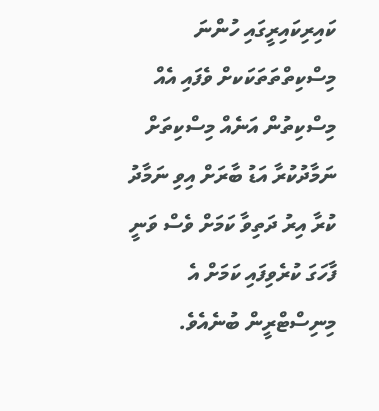ކައިރިކައިރީގައި ހުންނަ މިސްކިތްތަތަކަކށް ވެފައި އެއް މިސްކިތުން އަނެއް މިސްކިތަށް ނަމާދުކުރާ އަޑު ބާރަށް އިވި ނަމާދު ކުރާ އިރު ދަތިވާ ކަމަށް ވެސް ވަނީ ފާހަގަ ކުރެވިފައި ކަމަށް އެ މިނިސްޓްރީން ބުނެއެވެ.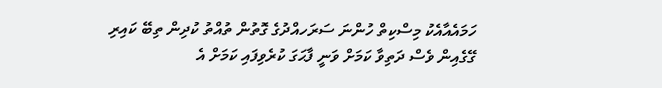ހަމައެއާއެކު މިސްކިތް ހުންނަ ސަރަހއްދުގެ ގޮތުން ތުއްތު ކުދިން ތިބޭ ކައިރި ގޭގެއިން ވެސް ދަތިވާ ކަމަށް ވަނީ ފާޙަގަ ކުރެވިފައި ކަމަށް އެ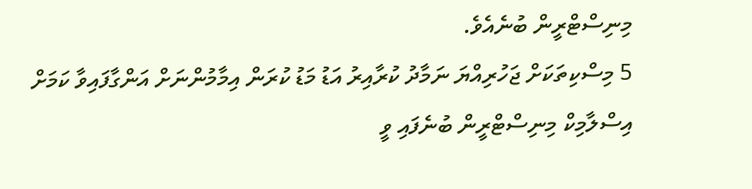މިނިސްޓްރީން ބުނެއެވެ.
5 މިސްކިތަކަށް ޖަހުރިއްޔަ ނަމާދު ކުރާއިރު އަޑު މަޑު ކުރަން އިމާމުންނަށް އަންގާފައިވާ ކަމަށް އިސްލާމިކް މިނިސްޓްރީން ބުނެފައި ވީ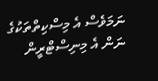ނަމަވެސް އެ މިސްކިތްތަކުގެ ނަން އެ މިނިސްޓްރީން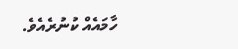ހާމައެއް ކުނުރެއެވެ.